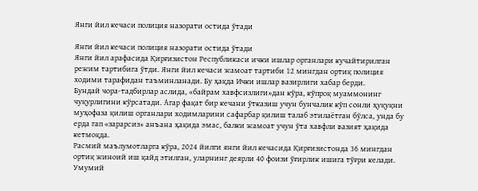Янги йил кечаси полиция назорати остида ўтади

Янги йил кечаси полиция назорати остида ўтади
Янги йил арафасида Қирғизистон Республикаси ички ишлар органлари кучайтирилган режим тартибига ўтди. Янги йил кечаси жамоат тартиби 12 мингдан ортиқ полиция ходими тарафидан таъминланади. Бу ҳақда Ички ишлар вазирлиги хабар берди.
Бундай чора-тадбирлар аслида, «байрам хавфсизлиги»дан кўра, кўпроқ муаммонинг чуқурлигини кўрсатади. Агар фақат бир кечани ўтказиш учун бунчалик кўп сонли ҳуқуқни муҳофаза қилиш органлари ходимларини сафарбар қилиш талаб этилаётган бўлса, унда бу ерда гап «зарарсиз» анъана ҳақида эмас, балки жамоат учун ўта хавфли вазият ҳақида кетмоқда.
Расмий маълумотларга кўра, 2024 йилги янги йил кечасида Қирғизистонда 36 мингдан ортиқ жиноий иш қайд этилган, уларнинг деярли 40 фоизи ўғирлик ишига тўғри келади. Умумий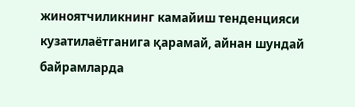жиноятчиликнинг камайиш тенденцияси кузатилаётганига қарамай, айнан шундай байрамларда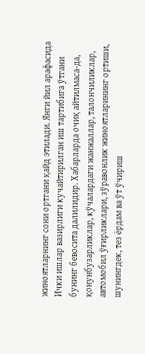жиноятларнинг сони ортгани қайд этилади. Янги йил арафасида Ички ишлар вазирлиги кучайтирилган иш тартибига ўтгани бунинг бевосита далилидир. Хабарларда очиқ айтилмаса-да, қонунбузарликлар, кўчалардаги жанжаллар, талончиликлар, автомобил ўғирликлари, зўравонлик жиноятларининг ортиши, шунингдек, тез ёрдам ва ўт ўчириш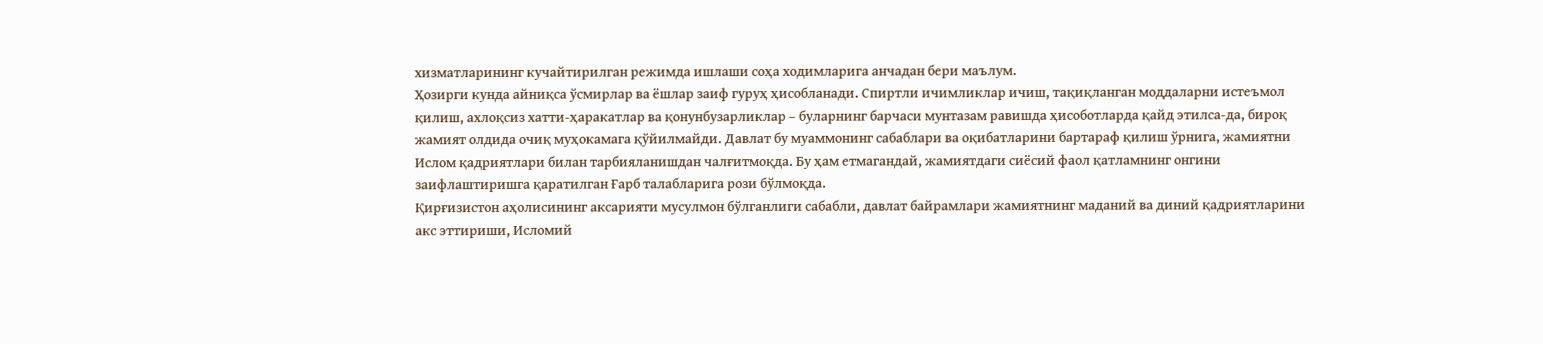хизматларининг кучайтирилган режимда ишлаши соҳа ходимларига анчадан бери маълум.
Ҳозирги кунда айниқса ўсмирлар ва ёшлар заиф гуруҳ ҳисобланади. Спиртли ичимликлар ичиш, тақиқланган моддаларни истеъмол қилиш, ахлоқсиз хатти-ҳаракатлар ва қонунбузарликлар – буларнинг барчаси мунтазам равишда ҳисоботларда қайд этилса-да, бироқ жамият олдида очиқ муҳокамага қўйилмайди. Давлат бу муаммонинг сабаблари ва оқибатларини бартараф қилиш ўрнига, жамиятни Ислом қадриятлари билан тарбияланишдан чалғитмоқда. Бу ҳам етмагандай, жамиятдаги сиёсий фаол қатламнинг онгини заифлаштиришга қаратилган Ғарб талабларига рози бўлмоқда.
Қирғизистон аҳолисининг аксарияти мусулмон бўлганлиги сабабли, давлат байрамлари жамиятнинг маданий ва диний қадриятларини акс эттириши, Исломий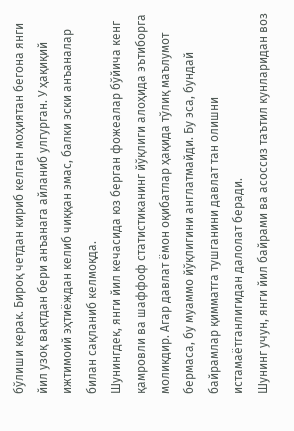бўлиши керак. Бироқ четдан кириб келган моҳиятан бегона янги йил узоқ вақтдан бери анъанага айланиб улгурган. У ҳақиқий ижтимоий эҳтиёждан келиб чиққан эмас, балки эски анъаналар билан сақланиб келмоқда.
Шунингдек, янги йил кечасида юз берган фожеалар бўйича кенг қамровли ва шаффоф статистиканинг йўқлиги алоҳида эътиборга моликдир. Агар давлат ёмон оқибатлар ҳақида тўлиқ маълумот бермаса, бу муаммо йўқлигини англатмайди. Бу эса, бундай байрамлар қимматга тушганини давлат тан олишни истамаётганлигидан далолат беради.
Шунинг учун, янги йил байрами ва асоссиз таътил кунларидан воз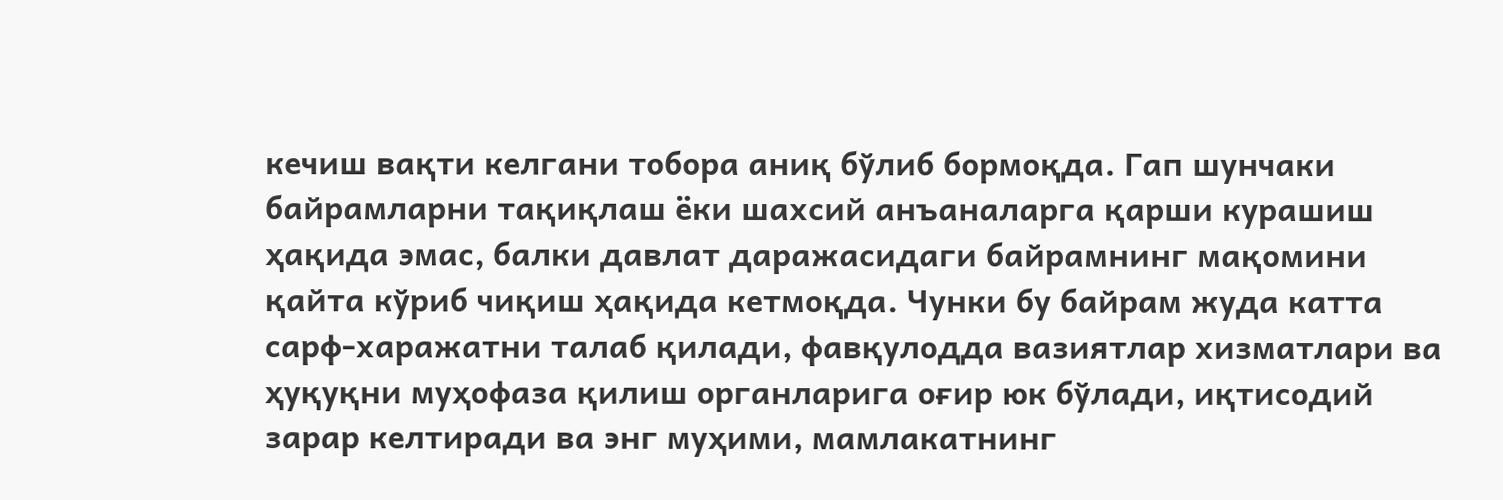кечиш вақти келгани тобора аниқ бўлиб бормоқда. Гап шунчаки байрамларни тақиқлаш ёки шахсий анъаналарга қарши курашиш ҳақида эмас, балки давлат даражасидаги байрамнинг мақомини қайта кўриб чиқиш ҳақида кетмоқда. Чунки бу байрам жуда катта сарф-харажатни талаб қилади, фавқулодда вазиятлар хизматлари ва ҳуқуқни муҳофаза қилиш органларига оғир юк бўлади, иқтисодий зарар келтиради ва энг муҳими, мамлакатнинг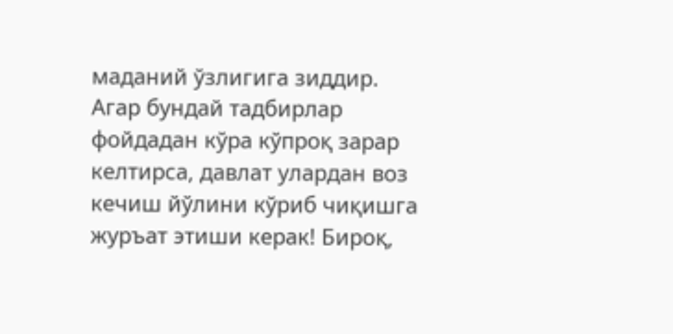маданий ўзлигига зиддир. Агар бундай тадбирлар фойдадан кўра кўпроқ зарар келтирса, давлат улардан воз кечиш йўлини кўриб чиқишга журъат этиши керак! Бироқ,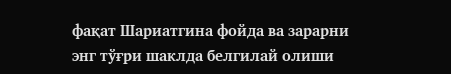фақат Шариатгина фойда ва зарарни энг тўғри шаклда белгилай олиши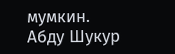мумкин.
Абду Шукур